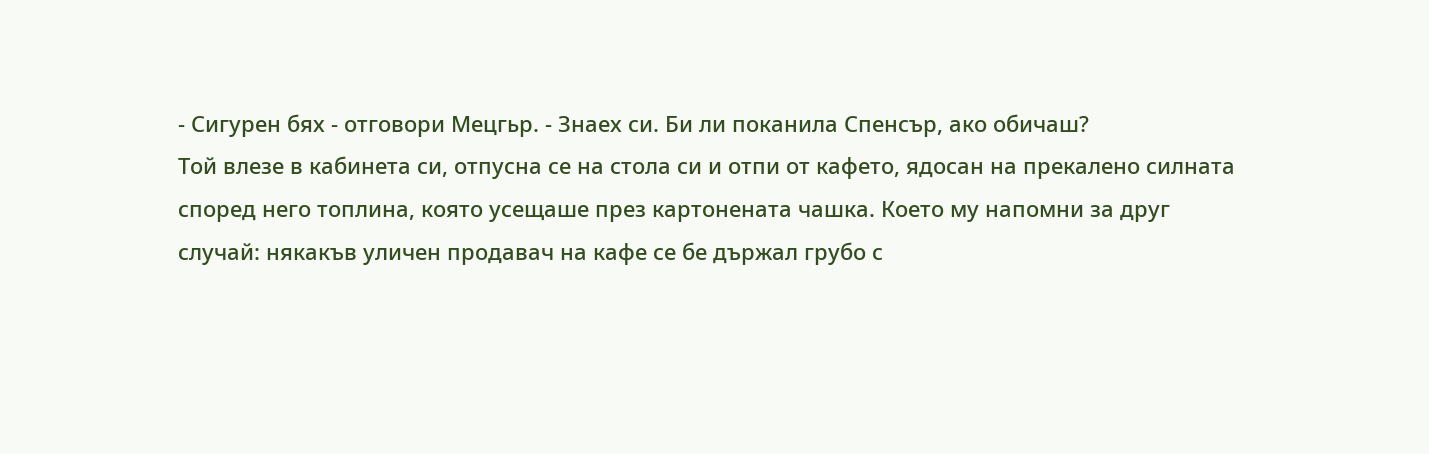- Сигурен бях - отговори Мецгьр. - Знаех си. Би ли поканила Спенсър, ако обичаш?
Той влезе в кабинета си, отпусна се на стола си и отпи от кафето, ядосан на прекалено силната според него топлина, която усещаше през картонената чашка. Което му напомни за друг случай: някакъв уличен продавач на кафе се бе държал грубо с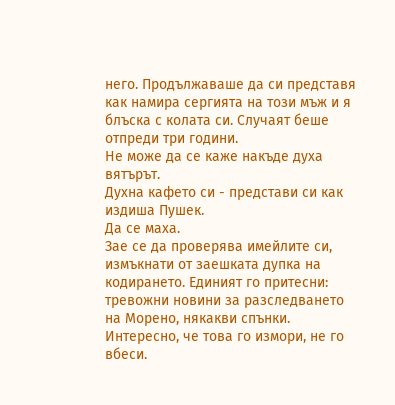него. Продължаваше да си представя как намира сергията на този мъж и я блъска с колата си. Случаят беше отпреди три години.
Не може да се каже накъде духа вятърът.
Духна кафето си - представи си как издиша Пушек.
Да се маха.
Зае се да проверява имейлите си, измъкнати от заешката дупка на кодирането. Единият го притесни: тревожни новини за разследването на Морено, някакви спънки. Интересно, че това го измори, не го вбеси.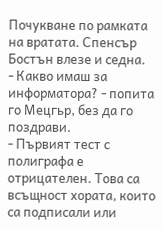Почукване по рамката на вратата. Спенсър Бостън влезе и седна.
- Какво имаш за информатора? - попита го Мецгьр, без да го поздрави.
- Първият тест с полиграфа е отрицателен. Това са всъщност хората, които са подписали или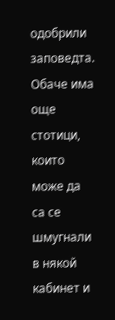одобрили заповедта. Обаче има още стотици, които може да са се шмугнали в някой кабинет и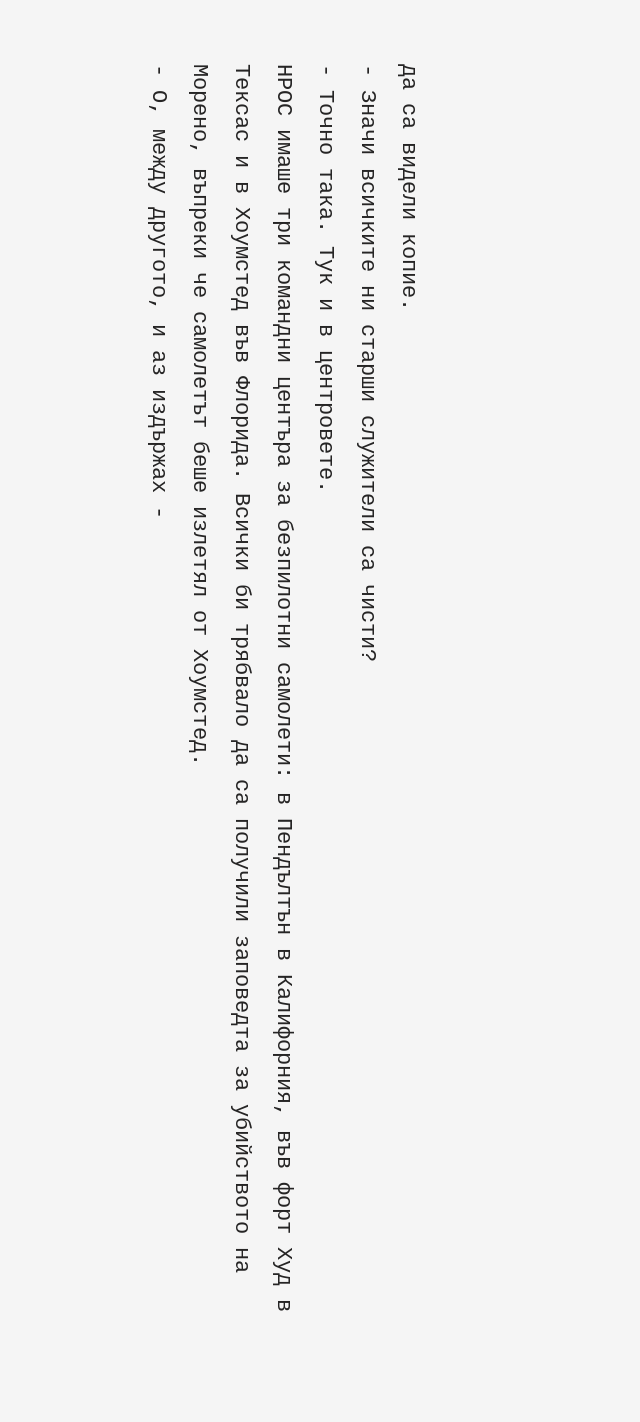да са видели копие.
- Значи всичките ни старши служители са чисти?
- Точно така. Тук и в центровете.
НРОС имаше три командни центъра за безпилотни самолети: в Пендълтън в Калифорния, във форт Худ в Тексас и в Хоумстед във Флорида. Всички би трябвало да са получили заповедта за убийството на Морено, въпреки че самолетът беше излетял от Хоумстед.
- О, между другото, и аз издържах -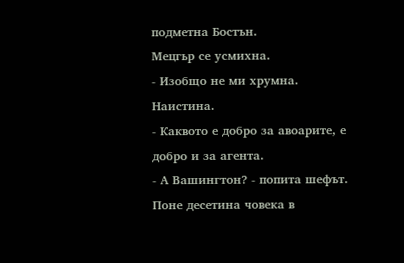подметна Бостън.
Мецгьр се усмихна.
- Изобщо не ми хрумна. Наистина.
- Каквото е добро за авоарите, е добро и за агента.
- А Вашингтон? - попита шефът.
Поне десетина човека в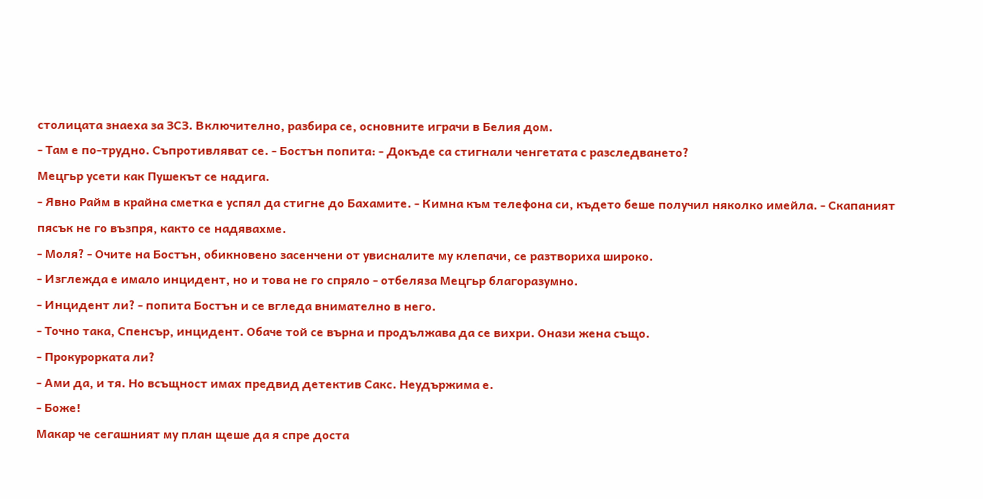столицата знаеха за ЗСЗ. Включително, разбира се, основните играчи в Белия дом.
- Там е по-трудно. Съпротивляват се. - Бостън попита: - Докъде са стигнали ченгетата с разследването?
Мецгьр усети как Пушекът се надига.
- Явно Райм в крайна сметка е успял да стигне до Бахамите. - Кимна към телефона си, където беше получил няколко имейла. - Скапаният пясък не го възпря, както се надявахме.
- Моля? - Очите на Бостън, обикновено засенчени от увисналите му клепачи, се разтвориха широко.
- Изглежда е имало инцидент, но и това не го спряло - отбеляза Мецгьр благоразумно.
- Инцидент ли? - попита Бостън и се вгледа внимателно в него.
- Точно така, Спенсър, инцидент. Обаче той се върна и продължава да се вихри. Онази жена също.
- Прокурорката ли?
- Ами да, и тя. Но всъщност имах предвид детектив Сакс. Неудържима е.
- Боже!
Макар че сегашният му план щеше да я спре доста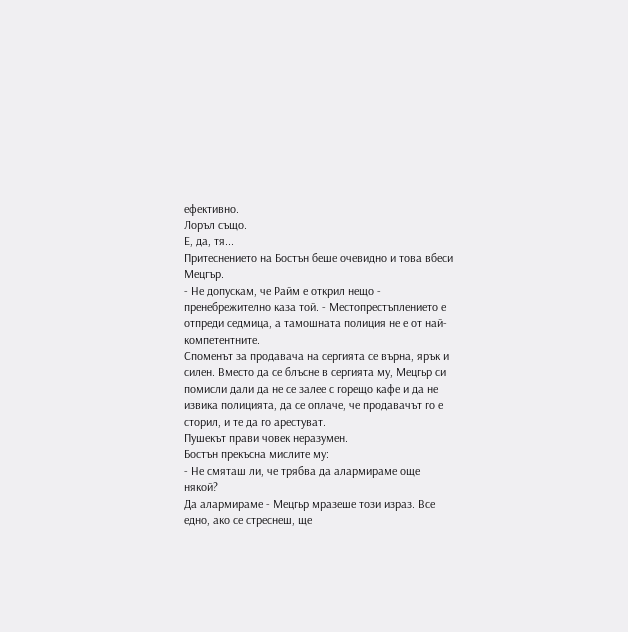ефективно.
Лоръл също.
Е, да, тя...
Притеснението на Бостън беше очевидно и това вбеси Мецгър.
- Не допускам, че Райм е открил нещо - пренебрежително каза той. - Местопрестъплението е отпреди седмица, а тамошната полиция не е от най-компетентните.
Споменът за продавача на сергията се върна, ярък и силен. Вместо да се блъсне в сергията му, Мецгьр си помисли дали да не се залее с горещо кафе и да не извика полицията, да се оплаче, че продавачът го е сторил, и те да го арестуват.
Пушекът прави човек неразумен.
Бостън прекъсна мислите му:
- Не смяташ ли, че трябва да алармираме още някой?
Да алармираме - Мецгьр мразеше този израз. Все едно, ако се стреснеш, ще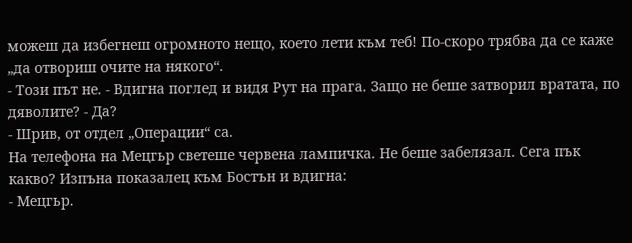можеш да избегнеш огромното нещо, което лети към теб! По-скоро трябва да се каже „да отвориш очите на някого“.
- Този път не. - Вдигна поглед и видя Рут на прага. Защо не беше затворил вратата, по дяволите? - Да?
- Шрив, от отдел „Операции“ са.
На телефона на Мецгьр светеше червена лампичка. Не беше забелязал. Сега пък какво? Изпъна показалец към Бостън и вдигна:
- Мецгьр.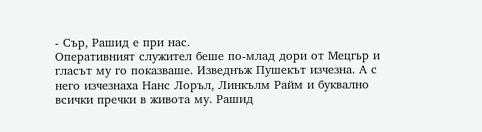- Сър, Рашид е при нас.
Оперативният служител беше по-млад дори от Мецгьр и гласът му го показваше. Изведнъж Пушекът изчезна. А с него изчезнаха Нанс Лоръл, Линкълм Райм и буквално всички пречки в живота му. Рашид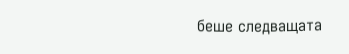беше следващата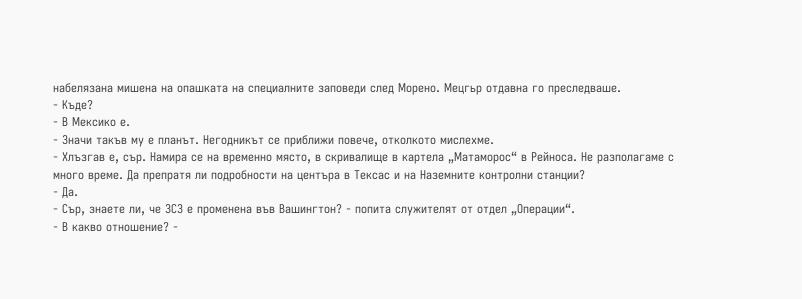набелязана мишена на опашката на специалните заповеди след Морено. Мецгьр отдавна го преследваше.
- Къде?
- В Мексико е.
- Значи такъв му е планът. Негодникът се приближи повече, отколкото мислехме.
- Хлъзгав е, сър. Намира се на временно място, в скривалище в картела „Матаморос“ в Рейноса. Не разполагаме с много време. Да препратя ли подробности на центъра в Тексас и на Наземните контролни станции?
- Да.
- Сър, знаете ли, че ЗСЗ е променена във Вашингтон? - попита служителят от отдел „Операции“.
- В какво отношение? -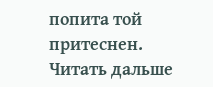попита той притеснен.
Читать дальше